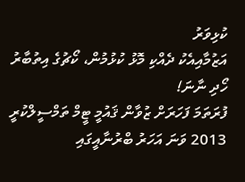ކުޅިވަރު
އަޒުމާއިއެކު ދެއްކި މޮޅު ކުޅުމުން، ކޯޗުގެ އިތުބާރު ހޯދި ނާނަ!
ފުރަތަމަ ފަހަރަށް ޒުވާން ޤައުމީ ޓީމް ތަމްސީލްކުރީ 2013 ވަނަ އަހަރު ބްރުނާއީގައި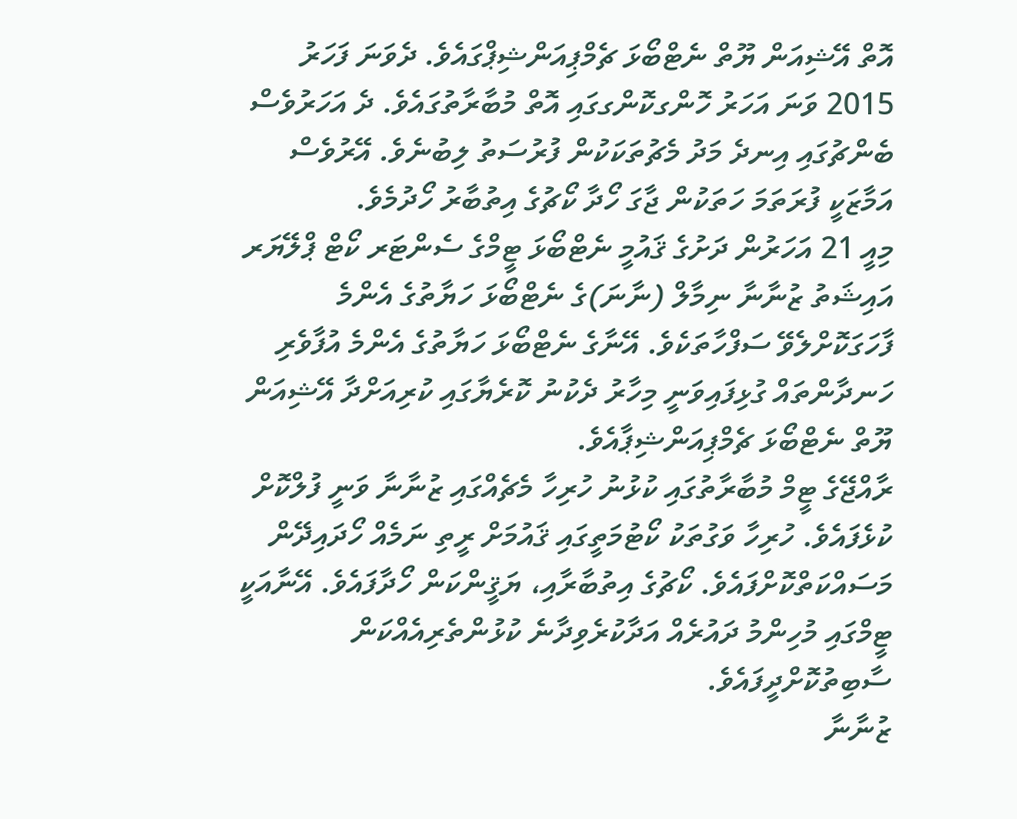އޮތް އޭޝިއަން ޔޫތް ނެޓްބޯޅަ ޗެމްޕިއަންޝިޕްގައެވެ. ދެވަނަ ފަހަރު 2015 ވަނަ އަހަރު ހޮންގކޮންގގައި އޮތް މުބާރާތުގައެވެ. ދެ އަހަރުވެސް ބެންޗުގައި އިނދެ މަދު މެޗުތަކަކުން ފުރުސަތު ލިބުނެވެ. އޭރުވެސް އަމާޒަކީ ފުރަތަމަ ހަތަކުން ޖާގަ ހޯދާ ކޯޗުގެ އިތުބާރު ހޯދުމެވެ.
މިއީ 21 އަހަރުން ދަށުގެ ޤައުމީ ނެޓްބޯޅަ ޓީމްގެ ސެންޓަރ ކޯޓް ޕްލޭޔަރ އައިޝަތު ޒުނާނާ ނިމާލް (ނާނަ)ގެ ނެޓްބޯޅަ ހަޔާތުގެ އެންމެ ފާހަގަކޮށްލެވޭ ސަފްހާތަކެވެ. އޭނާގެ ނެޓްބޯޅަ ހަޔާތުގެ އެންމެ އުފާވެރި ހަނދާންތައް ގުޅިފައިވަނީ މިހާރު ދެކުނު ކޮރެޔާގައި ކުރިއަށްދާ އޭޝިއަން ޔޫތް ނެޓްބޯޅަ ޗެމްޕިއަންޝިޕާއެވެ.
ރާއްޖޭގެ ޓީމް މުބާރާތުގައި ކުޅުނު ހުރިހާ މެޗެއްގައި ޒުނާނާ ވަނީ ފުލްކޮށް ކުޅެފައެވެ. ހުރިހާ ވަގުތަކު ކޯޓުމަތީގައި ޤައުމަށް ރީތި ނަމެއް ހޯދައިދޭން މަސައްކަތްކޮށްފައެވެ. ކޯޗުގެ އިތުބާރާއި، ޔަޤީންކަން ހޯދާފައެވެ. އޭނާއަކީ ޓީމްގައި މުހިންމު ދައުރެއް އަދާކުރެވިދާނެ ކުޅުންތެރިއެއްކަން ސާބިތުކޮށްދީފައެވެ.
ޒުނާނާ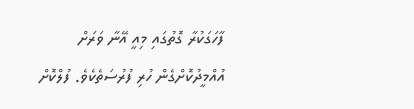ފާހަގަކުރާ ގޮތުގައި މިއީ އޭނާ ވަރަށް އުއްމީދުކޮށްގެން ހުރި ފުރުސަތެކެވެ. ފުލްކޮށް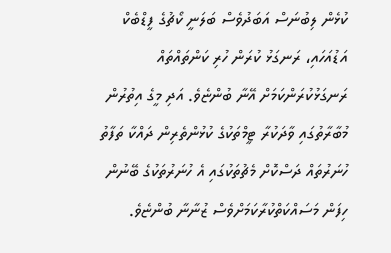ކުޅެން ލިބުނަސް އަބަދުވެސް ބަލަނީ ކޯޗުގެ ފީޑްބެކް އަޑުއަހައި، ރަނގަޅު ކުރަން ހުރި ކަންތައްތައް ރަނގަޅުކުރަންކަމަށް އޭނާ ބުންޏެވެ. އަދި މީގެ އިތުރުން މުބާރާތުގައި ވާދަކުރާ ޓީމްތަކުގެ ކުޅުންތެރިން ދައްކާ ތަފާތު ހުނަރުތައް ދަސްކޮށް މެޗުތަކުގައި އެ ހުނަރުތަކުގެ ބޭނުން ހިފަން މަސައްކަތްކުރާކަމަށްވެސް ޒުނާނާ ބުންޏެވެ.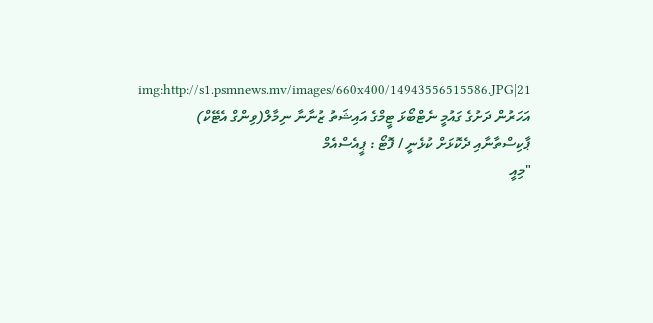img:http://s1.psmnews.mv/images/660x400/14943556515586.JPG|21 އަހަރުން ދަށުގެ ގައުމީ ނެޓްބޯޅަ ޓީމްގެ އައިޝަތު ޒުނާނާ ނިމާލް(ވިންގް އެޓޭކް) ޕާކިސްތާނާއި ދެކޮޅަށް ކުޅެނީ / ފޮޓޯ : ޕީއެސްއެމް
"މިއީ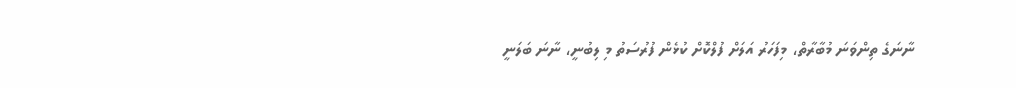ނާނަގެ ތިންވަނަ މުބާރާތް، މިފަހަރު އަލަށް ފުލްކޮށް ކުޅެން ފުރުސަތު މި ލިބުނީ، ނާނަ ބަލަނީ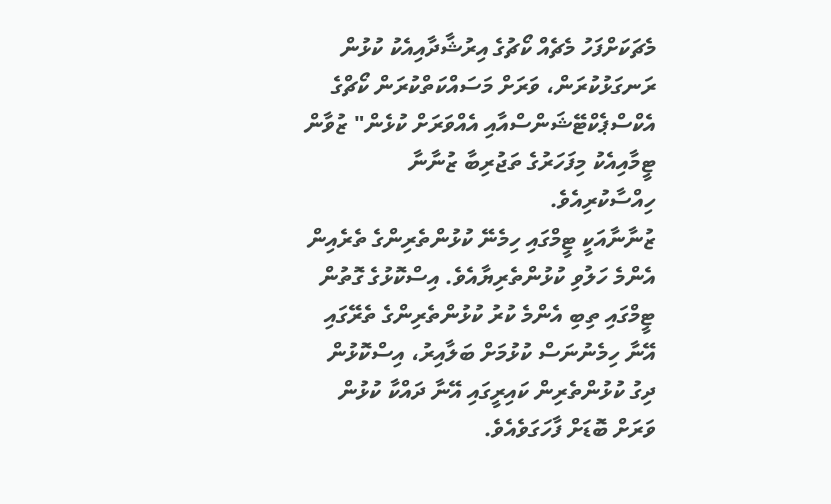މެޗަކަށްފަހު މެޗެއް ކޯޗުގެ އިރުޝާދާއިއެކު ކުޅުން ރަނގަޅުކުރަން، ވަރަށް މަސައްކަތްކުރަން ކޯޗްގެ އެކްސްޕެކްޓޭޝަންސްއާއި އެއްވަރަށް ކުޅެން" ޒުވާން ޓީމާއިއެކު މިފަހަރުގެ ތަޖުރިބާ ޒުނާނާ ހިއްސާކުރިއެވެ.
ޒުނާނާއަކީ ޓީމްގައި ހިމެނޭ ކުޅުންތެރިންގެ ތެރެއިން އެންމެ ހަލުވި ކުޅުންތެރިޔާއެވެ. އިސްކޮޅުގެ ގޮތުން ޓީމްގައި ތިބި އެންމެ ކުރު ކުޅުންތެރިންގެ ތެރޭގައި އޭނާ ހިމެނުނަސް ކުޅުމަށް ބަލާއިރު، އިސްކޮޅުން ދިގު ކުޅުންތެރިން ކައިރީގައި އޭނާ ދައްކާ ކުޅުން ވަރަށް ބޮޑަށް ފާހަގަވެއެވެ.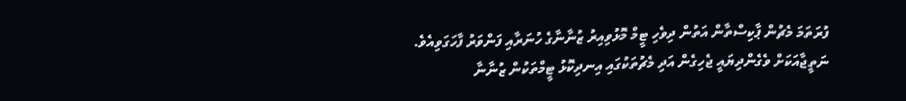ފުރަތަމަ މެޗުން ޕާކިސްތާން އަތުން ދިވެހި ޓީމް މޮޅުވިއިރު ޒުނާނާގެ ހުނަރާއި ފަންވަރު ފާހަގަވިއެވެ. ނަތީޖާއަކަށް ވެގެންދިޔައީ ޖެހިގެން އަދި މެޗުތަކުގައި އިނދިކޮޅު ޓީމްތަކުން ޒުނާނާ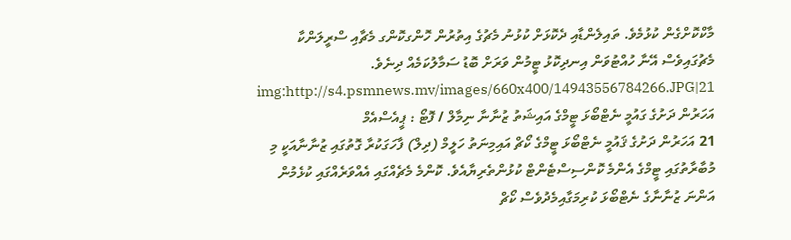މާކްކޮށްގެން ކުޅުމެވެ. ތައިލެންޑާއި ދެކޮޅަށް ކުޅުނު މެޗުގެ އިތުރުން ހޮންގކޮންގ މެޗާއި ސްރީލަންކާ މެޗުގައިވެސް އޭނާ ހުއްޓުވަން އިނދިކޮޅު ޓީމުން ވަރަށް ބޮޑު ސަމާލުކަމެއް ދިނެވެ.
img:http://s4.psmnews.mv/images/660x400/14943556784266.JPG|21 އަހަރުން ދަށުގެ ގައުމީ ނެޓްބޯޅަ ޓީމްގެ އައިޝަތު ޒުނާނާ ނިމާލް / ފޮޓޯ : ޕީއެސްއެމް
21 އަހަރުން ދަށުގެ ޤައުމީ ނެޓްބޯޅަ ޓީމްގެ ކޯޗް އައިމިނަތު ހަލީމް (ދިލް) ފާހަގަކުރާ ގޮތުގައި ޒުނާނާއަކީ މި މުބާރާތުގައި ޓީމްގެ އެންމެ ކޮންސިސްޓެންޓް ކުޅުންތެރިޔާއެވެ. ކޮންމެ މެޗެއްގައި އެއްވަރެއްގައި ކުޅެމުން އަންނަ ޒުނާނާގެ ނެޓްބޯޅަ ކުރިމަގާއިމެދުވެސް ކޯޗް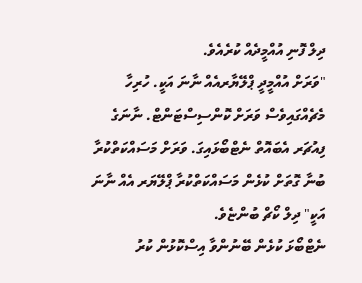ދިލް ފޮނި އުއްމީދެއް ކުރެއެވެ.
"ވަރަށް އުއްމީދީ ޕްލޭޔާރއެއް ނާނަ އަކީ. ހުރިހާ މެޗެއްގައިވެސް ވަރަށް ކޮންސިސްޓަންޓް. ނާނަގެ ފިއުޗަރ އެބައޮތް ނެޓްބޯޅައިގަ. ވަރަށް މަސައްކަތްކުރާ ބުނާ ގޮތަށް ކުޅެން މަސައްކަތްކުރާ ޕްލޭޔަރ އެއް ނާނަ އަކީ" ދިލް ކޯޗް ބުންޏެވެ.
ނެޓްބޯޅަ ކުޅެން ބޭނުންވާ އިސްކޮޅުން ކުރު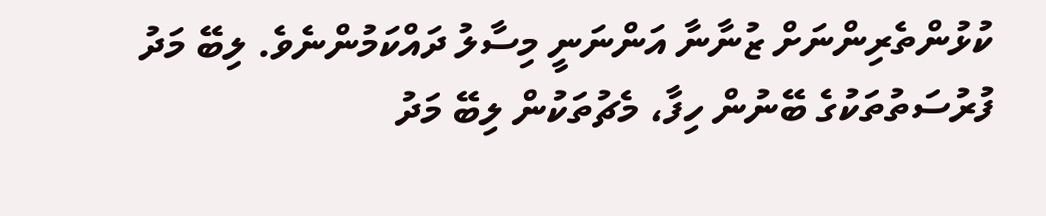ކުޅުންތެރިންނަށް ޒުނާނާ އަންނަނީ މިސާލު ދައްކަމުންނެވެ. ލިބޭ މަދު ފުރުސަތުތަކުގެ ބޭނުން ހިފާ، މެޗުތަކުން ލިބޭ މަދު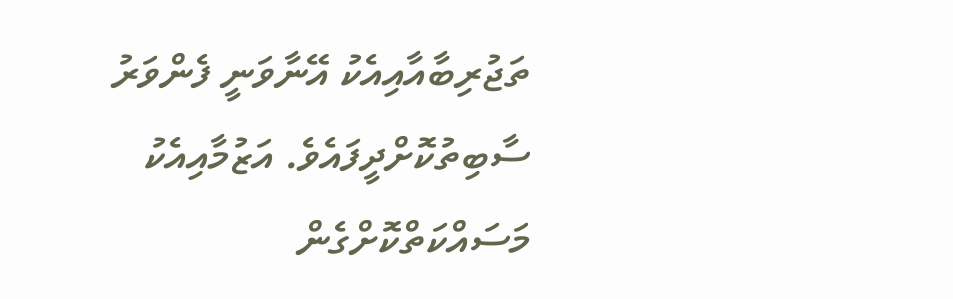ތަޖުރިބާއާއިއެކު އޭނާވަނީ ފެންވަރު ސާބިތުކޮށްދީފައެވެ. އަޒުމާއިއެކު މަސައްކަތްކޮށްގެން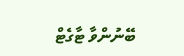ބޭނުންވާ ޓާގެޓް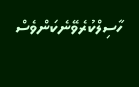ހާސިލްކުރެވޭނެކަންވެސް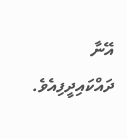އޭނާ ދައްކައިދީފިއެވެ.